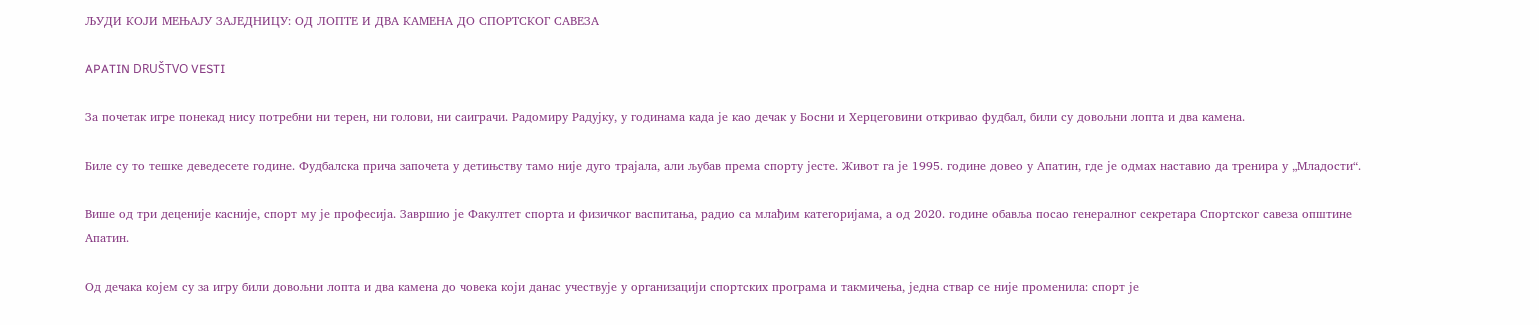ЉУДИ КОЈИ МЕЊАЈУ ЗАЈЕДНИЦУ: ОД ЛОПТЕ И ДВА КАМЕНА ДО СПОРТСКОГ САВЕЗА

APATIN DRUŠTVO VESTI

За почетак игре понекад нису потребни ни терен, ни голови, ни саиграчи. Радомиру Радујку, у годинама када је као дечак у Босни и Херцеговини откривао фудбал, били су довољни лопта и два камена.

Биле су то тешке деведесете године. Фудбалска прича започета у детињству тамо није дуго трајала, али љубав према спорту јесте. Живот га је 1995. године довео у Апатин, где је одмах наставио да тренира у „Младости“.

Више од три деценије касније, спорт му је професија. Завршио је Факултет спорта и физичког васпитања, радио са млађим категоријама, а од 2020. године обавља посао генералног секретара Спортског савеза општине Апатин.

Од дечака којем су за игру били довољни лопта и два камена до човека који данас учествује у организацији спортских програма и такмичења, једна ствар се није променила: спорт је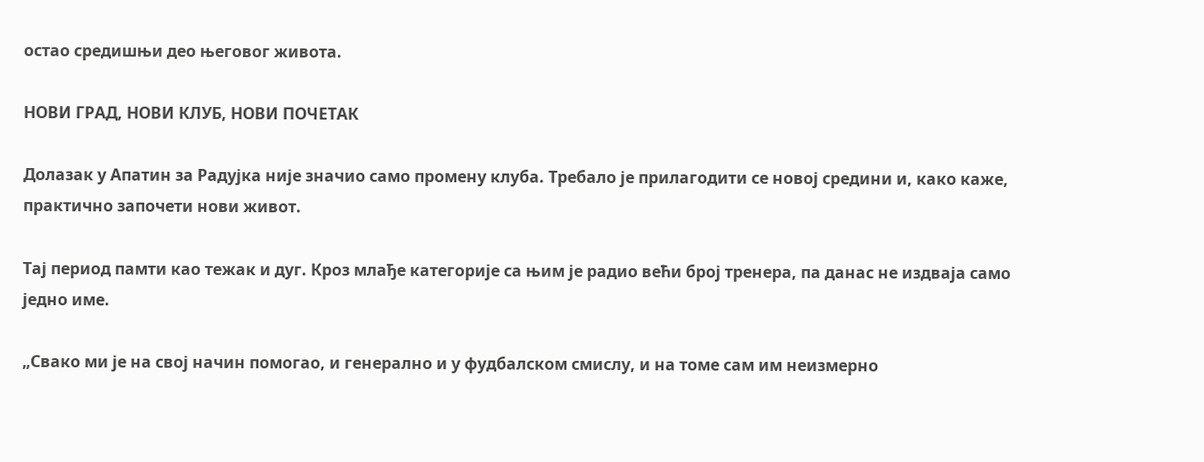остао средишњи део његовог живота.

НОВИ ГРАД, НОВИ КЛУБ, НОВИ ПОЧЕТАК

Долазак у Апатин за Радујка није значио само промену клуба. Требало је прилагодити се новој средини и, како каже, практично започети нови живот.

Тај период памти као тежак и дуг. Кроз млађе категорије са њим је радио већи број тренера, па данас не издваја само једно име.

„Свако ми је на свој начин помогао, и генерално и у фудбалском смислу, и на томе сам им неизмерно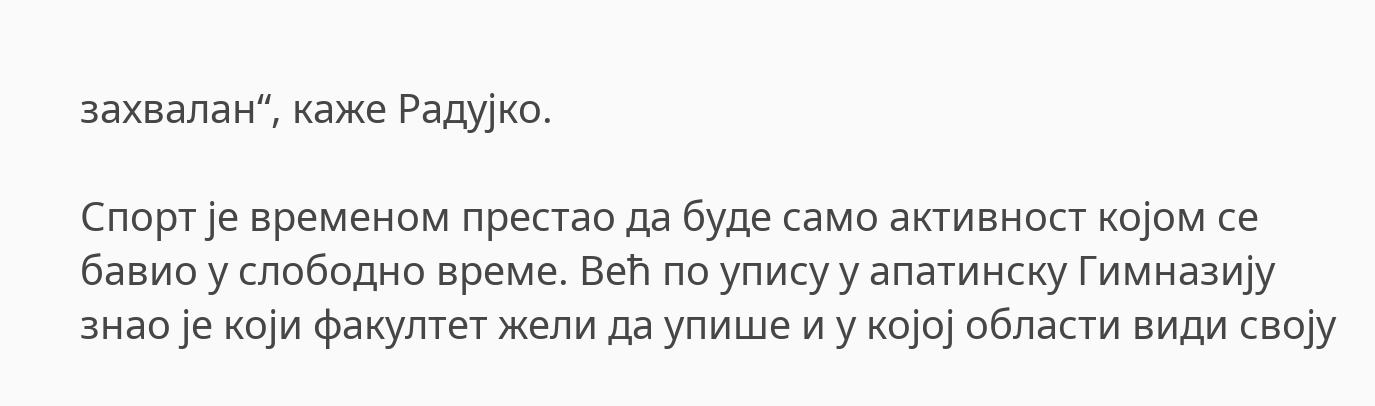захвалан“, каже Радујко.

Спорт је временом престао да буде само активност којом се бавио у слободно време. Већ по упису у апатинску Гимназију знао је који факултет жели да упише и у којој области види своју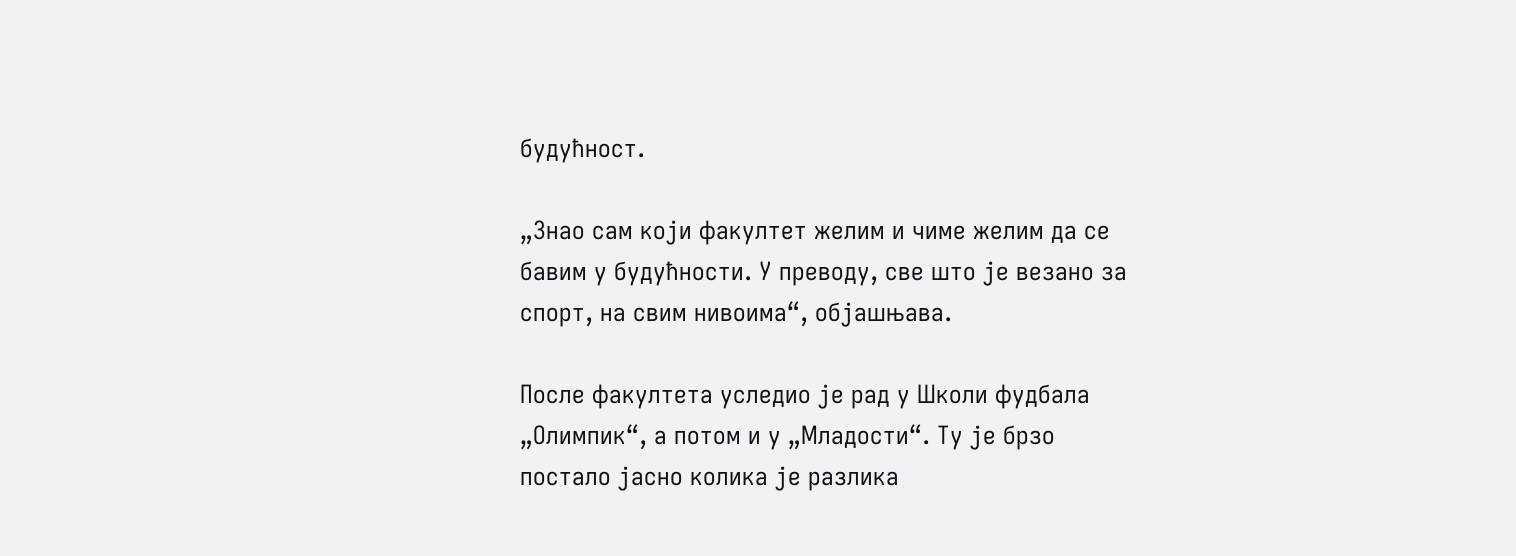будућност.

„Знао сам који факултет желим и чиме желим да се бавим у будућности. У преводу, све што је везано за спорт, на свим нивоима“, објашњава.

После факултета уследио је рад у Школи фудбала „Олимпик“, а потом и у „Младости“. Ту је брзо постало јасно колика је разлика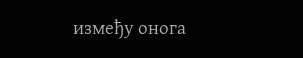између онога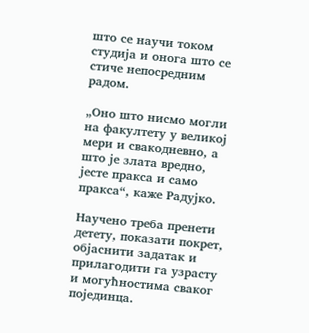што се научи током студија и онога што се стиче непосредним радом.

„Оно што нисмо могли на факултету у великој мери и свакодневно, а што је злата вредно, јесте пракса и само пракса“, каже Радујко.

Научено треба пренети детету, показати покрет, објаснити задатак и прилагодити га узрасту и могућностима сваког појединца.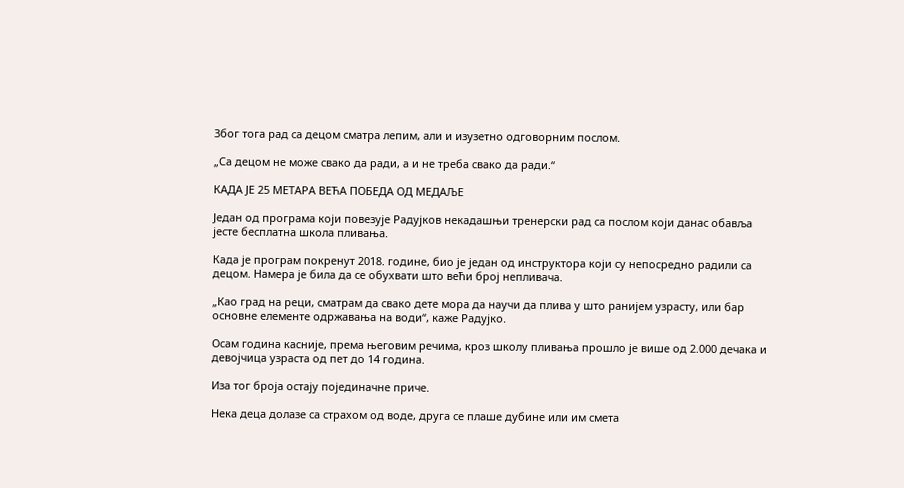Због тога рад са децом сматра лепим, али и изузетно одговорним послом.

„Са децом не може свако да ради, а и не треба свако да ради.“

КАДА ЈЕ 25 МЕТАРА ВЕЋА ПОБЕДА ОД МЕДАЉЕ

Један од програма који повезује Радујков некадашњи тренерски рад са послом који данас обавља јесте бесплатна школа пливања.

Када је програм покренут 2018. године, био је један од инструктора који су непосредно радили са децом. Намера је била да се обухвати што већи број непливача.

„Као град на реци, сматрам да свако дете мора да научи да плива у што ранијем узрасту, или бар основне елементе одржавања на води“, каже Радујко.

Осам година касније, према његовим речима, кроз школу пливања прошло је више од 2.000 дечака и девојчица узраста од пет до 14 година.

Иза тог броја остају појединачне приче.

Нека деца долазе са страхом од воде, друга се плаше дубине или им смета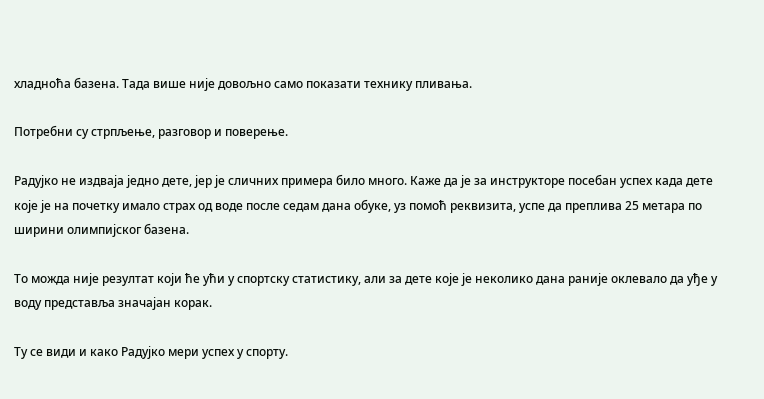хладноћа базена. Тада више није довољно само показати технику пливања.

Потребни су стрпљење, разговор и поверење.

Радујко не издваја једно дете, јер је сличних примера било много. Каже да је за инструкторе посебан успех када дете које је на почетку имало страх од воде после седам дана обуке, уз помоћ реквизита, успе да преплива 25 метара по ширини олимпијског базена.

То можда није резултат који ће ући у спортску статистику, али за дете које је неколико дана раније оклевало да уђе у воду представља значајан корак.

Ту се види и како Радујко мери успех у спорту.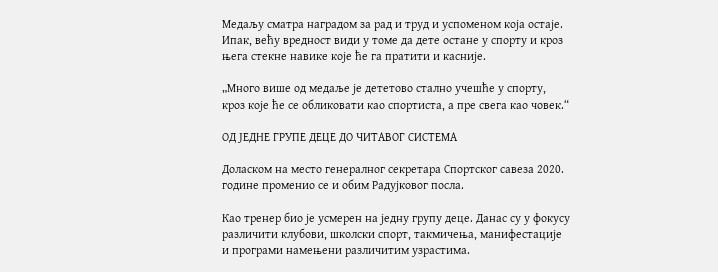Медаљу сматра наградом за рад и труд и успоменом која остаје. Ипак, већу вредност види у томе да дете остане у спорту и кроз њега стекне навике које ће га пратити и касније.

„Много више од медаље је дететово стално учешће у спорту, кроз које ће се обликовати као спортиста, а пре свега као човек.“

ОД ЈЕДНЕ ГРУПЕ ДЕЦЕ ДО ЧИТАВОГ СИСТЕМА

Доласком на место генералног секретара Спортског савеза 2020. године променио се и обим Радујковог посла.

Као тренер био је усмерен на једну групу деце. Данас су у фокусу различити клубови, школски спорт, такмичења, манифестације и програми намењени различитим узрастима.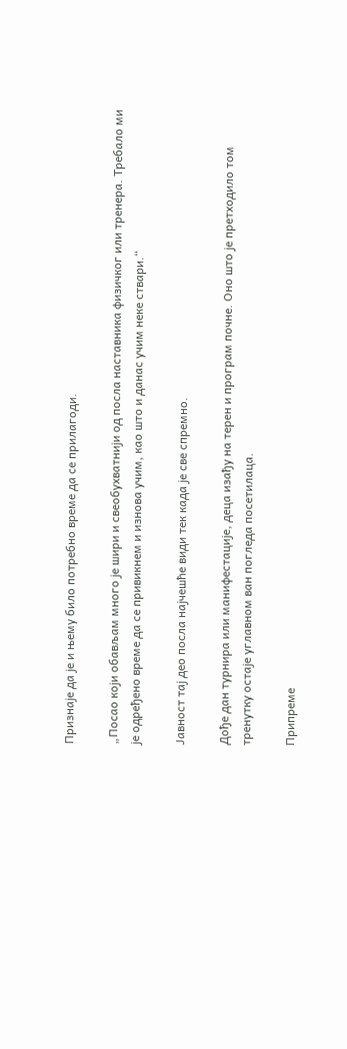Признаје да је и њему било потребно време да се прилагоди.

„Посао који обављам много је шири и свеобухватнији од посла наставника физичког или тренера. Требало ми је одређено време да се привикнем и изнова учим, као што и данас учим неке ствари.“

Јавност тај део посла најчешће види тек када је све спремно.

Дође дан турнира или манифестације, деца изађу на терен и програм почне. Оно што је претходило том тренутку остаје углавном ван погледа посетилаца.

Припреме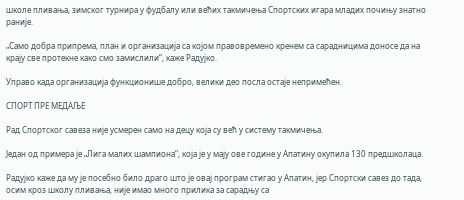школе пливања, зимског турнира у фудбалу или већих такмичења Спортских игара младих почињу знатно раније.

„Само добра припрема, план и организација са којом правовремено кренем са сарадницима доносе да на крају све протекне како смо замислили“, каже Радујко.

Управо када организација функционише добро, велики део посла остаје непримећен.

СПОРТ ПРЕ МЕДАЉЕ

Рад Спортског савеза није усмерен само на децу која су већ у систему такмичења.

Један од примера је „Лига малих шампиона“, која је у мају ове године у Апатину окупила 130 предшколаца.

Радујко каже да му је посебно било драго што је овај програм стигао у Апатин, јер Спортски савез до тада, осим кроз школу пливања, није имао много прилика за сарадњу са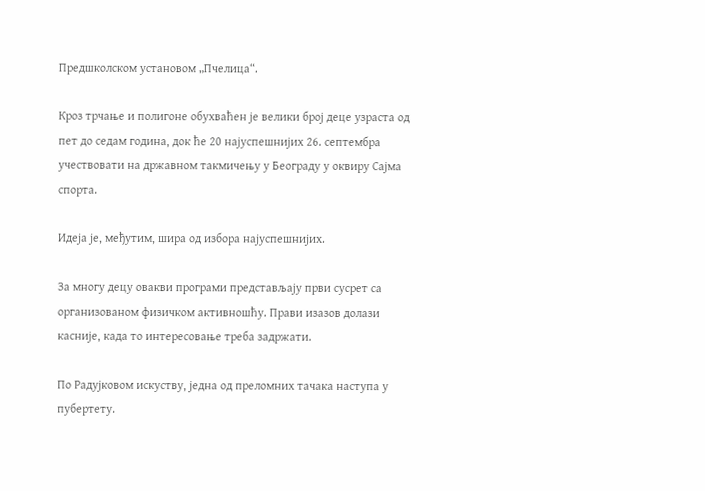Предшколском установом „Пчелица“.

Кроз трчање и полигоне обухваћен је велики број деце узраста од пет до седам година, док ће 20 најуспешнијих 26. септембра учествовати на државном такмичењу у Београду у оквиру Сајма спорта.

Идеја је, међутим, шира од избора најуспешнијих.

За многу децу овакви програми представљају први сусрет са организованом физичком активношћу. Прави изазов долази касније, када то интересовање треба задржати.

По Радујковом искуству, једна од преломних тачака наступа у пубертету.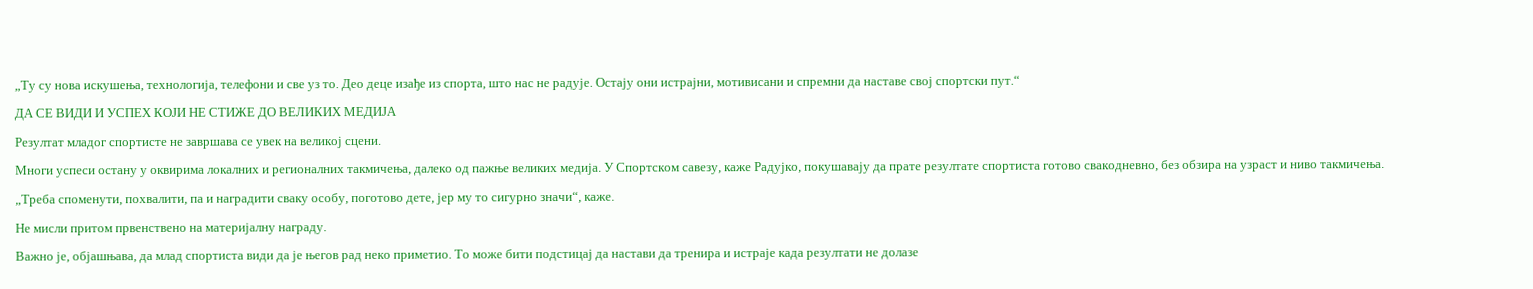„Ту су нова искушења, технологија, телефони и све уз то. Део деце изађе из спорта, што нас не радује. Остају они истрајни, мотивисани и спремни да наставе свој спортски пут.“

ДА СЕ ВИДИ И УСПЕХ КОЈИ НЕ СТИЖЕ ДО ВЕЛИКИХ МЕДИЈА

Резултат младог спортисте не завршава се увек на великој сцени.

Многи успеси остану у оквирима локалних и регионалних такмичења, далеко од пажње великих медија. У Спортском савезу, каже Радујко, покушавају да прате резултате спортиста готово свакодневно, без обзира на узраст и ниво такмичења.

„Треба споменути, похвалити, па и наградити сваку особу, поготово дете, јер му то сигурно значи“, каже.

Не мисли притом првенствено на материјалну награду.

Важно је, објашњава, да млад спортиста види да је његов рад неко приметио. То може бити подстицај да настави да тренира и истраје када резултати не долазе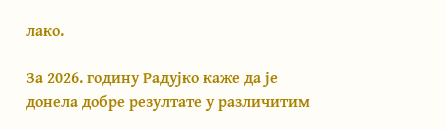лако.

За 2026. годину Радујко каже да је донела добре резултате у различитим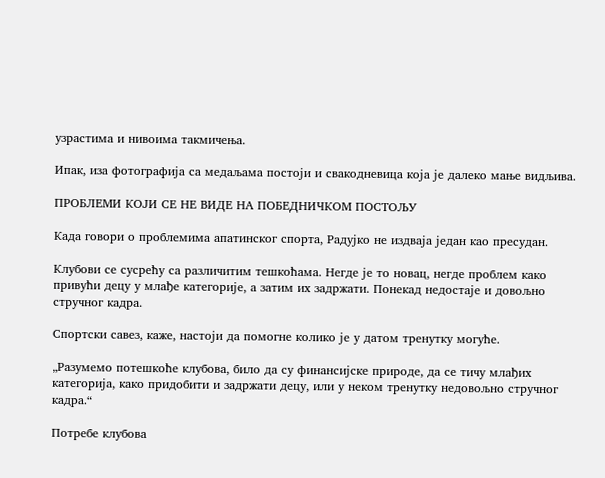узрастима и нивоима такмичења.

Ипак, иза фотографија са медаљама постоји и свакодневица која је далеко мање видљива.

ПРОБЛЕМИ КОЈИ СЕ НЕ ВИДЕ НА ПОБЕДНИЧКОМ ПОСТОЉУ

Када говори о проблемима апатинског спорта, Радујко не издваја један као пресудан.

Клубови се сусрећу са различитим тешкоћама. Негде је то новац, негде проблем како привући децу у млађе категорије, а затим их задржати. Понекад недостаје и довољно стручног кадра.

Спортски савез, каже, настоји да помогне колико је у датом тренутку могуће.

„Разумемо потешкоће клубова, било да су финансијске природе, да се тичу млађих категорија, како придобити и задржати децу, или у неком тренутку недовољно стручног кадра.“

Потребе клубова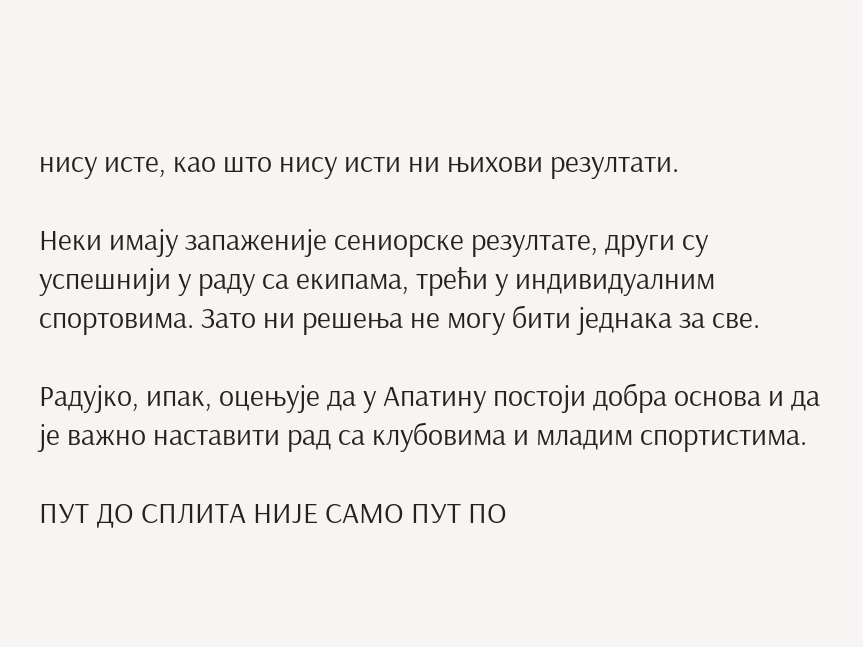нису исте, као што нису исти ни њихови резултати.

Неки имају запаженије сениорске резултате, други су успешнији у раду са екипама, трећи у индивидуалним спортовима. Зато ни решења не могу бити једнака за све.

Радујко, ипак, оцењује да у Апатину постоји добра основа и да је важно наставити рад са клубовима и младим спортистима.

ПУТ ДО СПЛИТА НИЈЕ САМО ПУТ ПО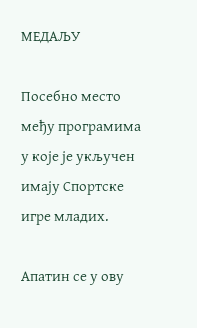МЕДАЉУ

Посебно место међу програмима у које је укључен имају Спортске игре младих.

Апатин се у ову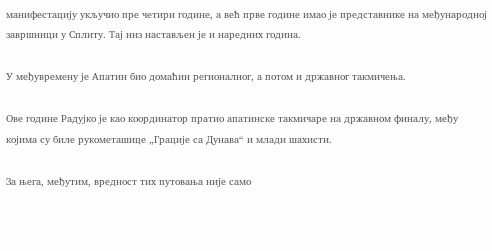манифестацију укључио пре четири године, а већ прве године имао је представнике на међународној завршници у Сплиту. Тај низ настављен је и наредних година.

У међувремену је Апатин био домаћин регионалног, а потом и државног такмичења.

Ове године Радујко је као координатор пратио апатинске такмичаре на државном финалу, међу којима су биле рукометашице „Грације са Дунава“ и млади шахисти.

За њега, међутим, вредност тих путовања није само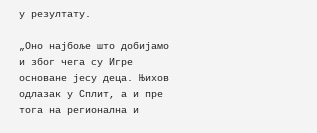у резултату.

„Оно најбоље што добијамо и због чега су Игре основане јесу деца. Њихов одлазак у Сплит, а и пре тога на регионална и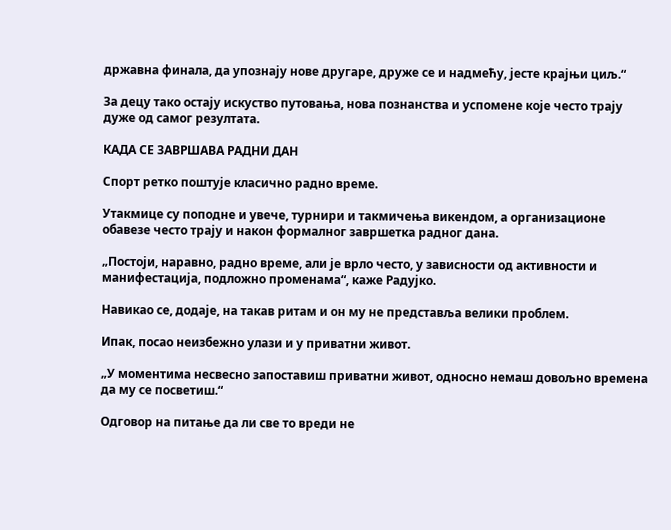државна финала, да упознају нове другаре, друже се и надмећу, јесте крајњи циљ.“

За децу тако остају искуство путовања, нова познанства и успомене које често трају дуже од самог резултата.

КАДА СЕ ЗАВРШАВА РАДНИ ДАН

Спорт ретко поштује класично радно време.

Утакмице су поподне и увече, турнири и такмичења викендом, а организационе обавезе често трају и након формалног завршетка радног дана.

„Постоји, наравно, радно време, али је врло често, у зависности од активности и манифестација, подложно променама“, каже Радујко.

Навикао се, додаје, на такав ритам и он му не представља велики проблем.

Ипак, посао неизбежно улази и у приватни живот.

„У моментима несвесно запоставиш приватни живот, односно немаш довољно времена да му се посветиш.“

Одговор на питање да ли све то вреди не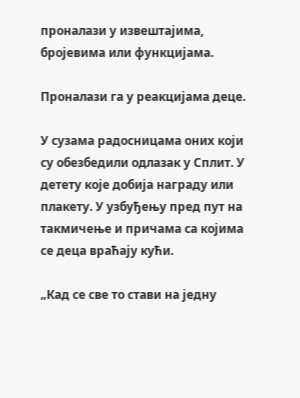проналази у извештајима, бројевима или функцијама.

Проналази га у реакцијама деце.

У сузама радосницама оних који су обезбедили одлазак у Сплит. У детету које добија награду или плакету. У узбуђењу пред пут на такмичење и причама са којима се деца враћају кући.

„Кад се све то стави на једну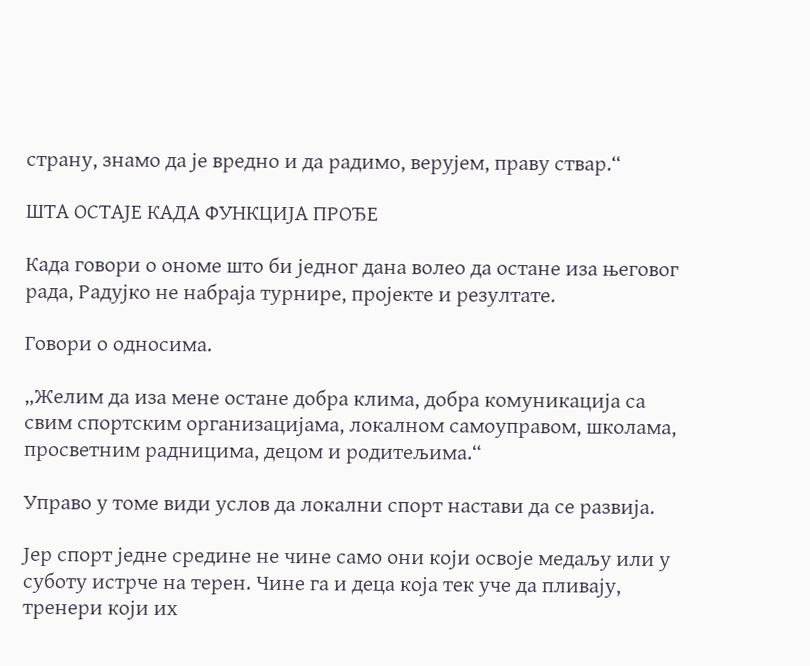страну, знамо да је вредно и да радимо, верујем, праву ствар.“

ШТА ОСТАЈЕ КАДА ФУНКЦИЈА ПРОЂЕ

Када говори о ономе што би једног дана волео да остане иза његовог рада, Радујко не набраја турнире, пројекте и резултате.

Говори о односима.

„Желим да иза мене остане добра клима, добра комуникација са свим спортским организацијама, локалном самоуправом, школама, просветним радницима, децом и родитељима.“

Управо у томе види услов да локални спорт настави да се развија.

Јер спорт једне средине не чине само они који освоје медаљу или у суботу истрче на терен. Чине га и деца која тек уче да пливају, тренери који их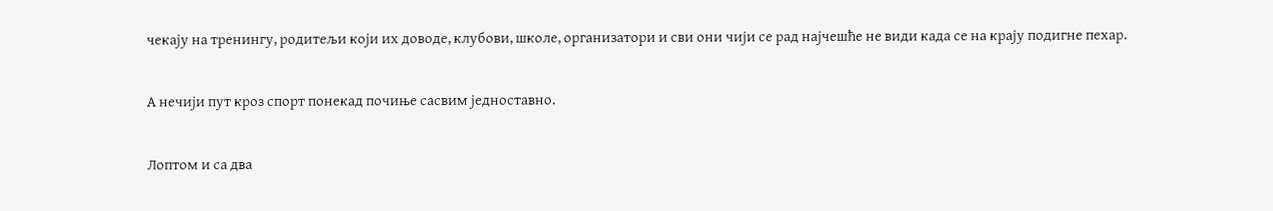чекају на тренингу, родитељи који их доводе, клубови, школе, организатори и сви они чији се рад најчешће не види када се на крају подигне пехар.

А нечији пут кроз спорт понекад почиње сасвим једноставно.

Лоптом и са два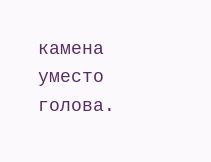камена уместо голова.